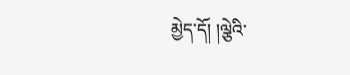མྱེད་དོ། །ལྕེའི་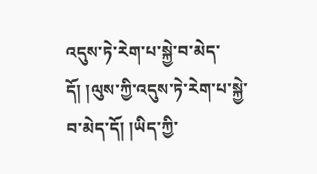འདུས་ཏེ་རེག་པ་སྐྱེ་བ་མེད་དོ། །ལུས་ཀྱི་འདུས་ཏེ་རེག་པ་སྐྱེ་བ་མེད་དོ། །ཡིད་ཀྱི་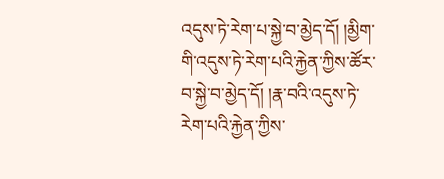འདུས་ཏེ་རེག་པ་སྐྱེ་བ་མྱེད་དོ། །མྱིག་གི་འདུས་ཏེ་རེག་པའི་རྐྱེན་ཀྱིས་ཚོར་བ་སྐྱེ་བ་མྱེད་དོ། །རྣ་བའི་འདུས་ཏེ་རེག་པའི་རྐྱེན་ཀྱིས་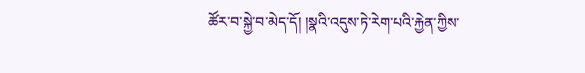ཚོར་བ་སྐྱེ་བ་མེད་དོ། །སྣའི་འདུས་ཏེ་རེག་པའི་རྐྱེན་ཀྱིས་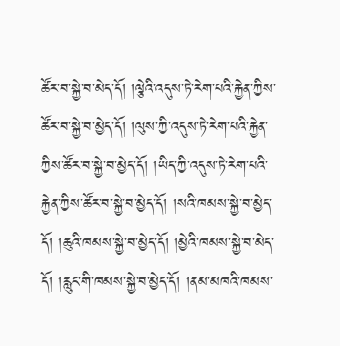ཚོར་བ་སྐྱེ་བ་མེད་དོ། །ལྕེའི་འདུས་ཏེ་རེག་པའི་རྐྱེན་ཀྱིས་ཚོར་བ་སྐྱེ་བ་མྱེད་དོ། །ལུས་ཀྱི་འདུས་ཏེ་རེག་པའི་རྐྱེན་ཀྱིས་ཚོར་བ་སྐྱེ་བ་མྱེད་དོ། །ཡིད་ཀྱི་འདུས་ཏེ་རེག་པའི་རྐྱེན་ཀྱིས་ཚོར་བ་སྐྱེ་བ་མྱེད་དོ། །སའི་ཁམས་སྐྱེ་བ་མྱེད་དོ། །ཆུའི་ཁམས་སྐྱེ་བ་མྱེད་དོ། །མྱེའི་ཁམས་སྐྱེ་བ་མེད་དོ། །རླུང་གི་ཁམས་སྐྱེ་བ་མྱེད་དོ། །ནམ་མཁའི་ཁམས་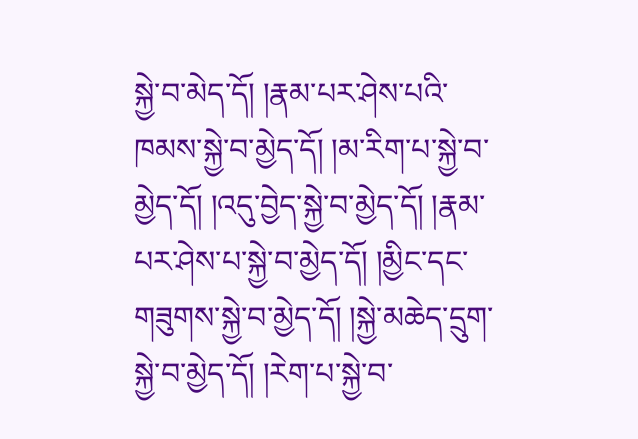སྐྱེ་བ་མེད་དོ། །རྣམ་པར་ཤེས་པའི་ཁམས་སྐྱེ་བ་མྱེད་དོ། །མ་རིག་པ་སྐྱེ་བ་མྱེད་དོ། །འདུ་བྱེད་སྐྱེ་བ་མྱེད་དོ། །རྣམ་པར་ཤེས་པ་སྐྱེ་བ་མྱེད་དོ། །མྱིང་དང་གཟུགས་སྐྱེ་བ་མྱེད་དོ། །སྐྱེ་མཆེད་དྲུག་སྐྱེ་བ་མྱེད་དོ། །རེག་པ་སྐྱེ་བ་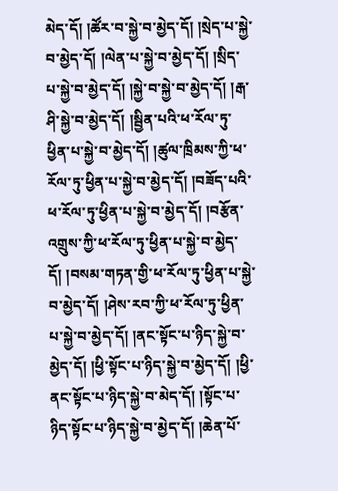མེད་དོ། །ཚོར་བ་སྐྱེ་བ་མྱེད་དོ། །སྲེད་པ་སྐྱེ་བ་མྱེད་དོ། །ལེན་པ་སྐྱེ་བ་མྱེད་དོ། །སྲིད་པ་སྐྱེ་བ་མྱེད་དོ། །སྐྱེ་བ་སྐྱེ་བ་མྱེད་དོ། །རྒ་ཤི་སྐྱེ་བ་མྱེད་དོ། །སྦྱིན་པའི་ཕ་རོལ་ཏུ་ཕྱིན་པ་སྐྱེ་བ་མྱེད་དོ། །ཚུལ་ཁྲིམས་ཀྱི་ཕ་རོལ་ཏུ་ཕྱིན་པ་སྐྱེ་བ་མྱེད་དོ། །བཟོད་པའི་ཕ་རོལ་ཏུ་ཕྱིན་པ་སྐྱེ་བ་མྱེད་དོ། །བརྩོན་འགྲུས་ཀྱི་ཕ་རོལ་ཏུ་ཕྱིན་པ་སྐྱེ་བ་མྱེད་དོ། །བསམ་གཏན་གྱི་ཕ་རོལ་ཏུ་ཕྱིན་པ་སྐྱེ་བ་མྱེད་དོ། །ཤེས་རབ་ཀྱི་ཕ་རོལ་ཏུ་ཕྱིན་པ་སྐྱེ་བ་མྱེད་དོ། །ནང་སྟོང་པ་ཉིད་སྐྱེ་བ་མྱེད་དོ། །ཕྱི་སྟོང་པ་ཉིད་སྐྱེ་བ་མྱེད་དོ། །ཕྱི་ནང་སྟོང་པ་ཉིད་སྐྱེ་བ་མེད་དོ། །སྟོང་པ་ཉིད་སྟོང་པ་ཉིད་སྐྱེ་བ་མྱེད་དོ། །ཆེན་པོ་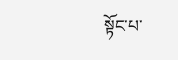སྟོང་པ་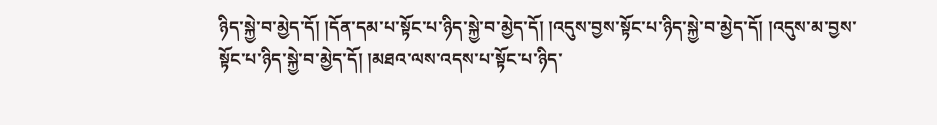ཉིད་སྐྱེ་བ་མྱེད་དོ། །དོན་དམ་པ་སྟོང་པ་ཉིད་སྐྱེ་བ་མྱེད་དོ། །འདུས་བྱས་སྟོང་པ་ཉིད་སྐྱེ་བ་མྱེད་དོ། །འདུས་མ་བྱས་སྟོང་པ་ཉིད་སྐྱེ་བ་མྱེད་དོ། །མཐའ་ལས་འདས་པ་སྟོང་པ་ཉིད་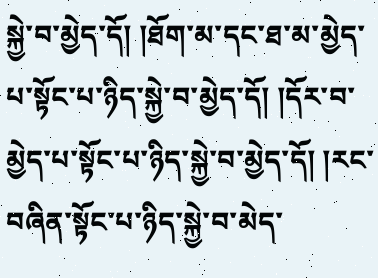སྐྱེ་བ་མྱེད་དོ། །ཐོག་མ་དང་ཐ་མ་མྱེད་པ་སྟོང་པ་ཉིད་སྐྱེ་བ་མྱེད་དོ། །དོར་བ་མྱེད་པ་སྟོང་པ་ཉིད་སྐྱེ་བ་མྱེད་དོ། །རང་བཞིན་སྟོང་པ་ཉིད་སྐྱེ་བ་མེད་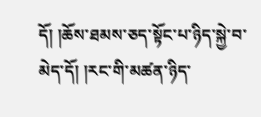དོ། །ཆོས་ཐམས་ཅད་སྟོང་པ་ཉིད་སྐྱེ་བ་མེད་དོ། །རང་གི་མཚན་ཉིད་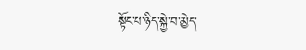སྟོང་པ་ཉིད་སྐྱེ་བ་མྱེད་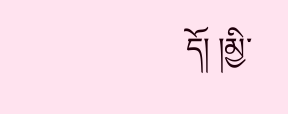དོ། །མྱི་